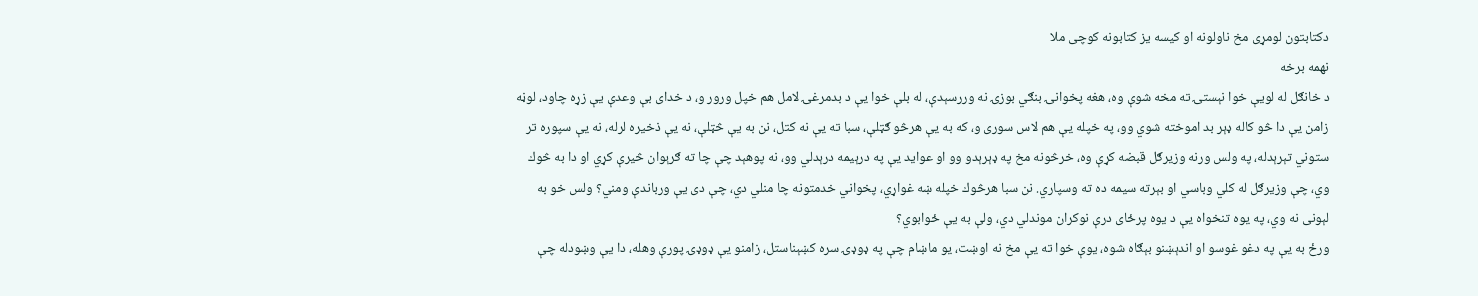دکتابتون لومړی مخ ناولونه او کیسه یز کتابونه كوچى ملا
نهمه برخه
د خانګل له لويې خوا نېستۍ ته مخه شوې وه، هغه پخوانۍ بنګي بوزۍ نه وررسېدې، له بلې خوا يې د بدمرغۍ لامل هم خپل ورور و، د خداى بې وعدې يې زړه چاود، لوڼه زامن يې دا څو كاله ډېر بد اموخته شوي وو، په خپله يې هم لاس سورى و، كه به يې هرڅو ګټلې، سبا ته يې نه كتل، نن به يې څټلې، نه يې ذخيره لرله، نه يې سپوره تر ستوني تېرېدله، په ولس ورنه وزيرګل قبضه كړې وه، خرڅونه مخ په ډېرېدو وو او عوايد يې په درېيمه درېدلي وو، نه پوهېد چې چا ته ګرېوان څيرې كړي او دا به څوك وي، چې وزيرګل له كلي وباسي او بېرته سيمه ده ته وسپاري. نن سبا هرڅوك خپله ښه غواړي، پخواني خدمتونه چا منلي دي، چې دى يې ورباندې ومني؟ ولس خو به لېونى نه وي، په يوه تنخواه يې د يوه پرځاى درې نوكران موندلي دي، ولې به يې ځوابوي؟
ورځ به يې په دغو غوسو او اندېښنو بېګاه شوه، يوې خوا ته يې مخ نه اوښت، يو ماښام چې په ډوډۍ سره كښېناستل، زامنو يې ډوډۍ پورې وهله، دا يې وښودله چې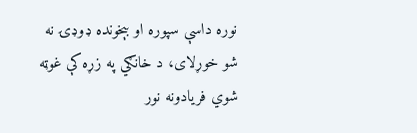نوره داسې سپوره او بېخونده ډوډۍ نه شو خوړلاى، د خانګي په زړه كې غوټه شوي فريادونه نور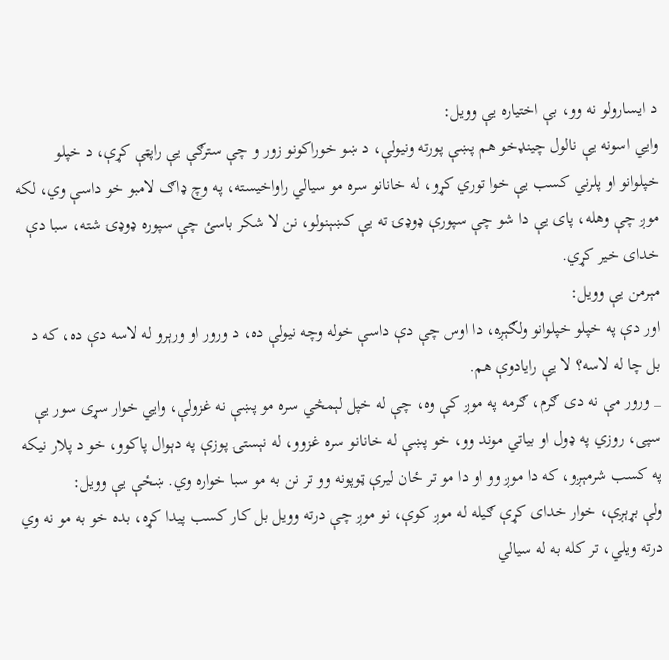د ايسارولو نه وو، بې اختياره يې وويل:
وايي اسونه يې نالول چينډخو هم پښې پورته ونيولې، د ښو خوراكونو زور و چې سترګې يې راپټې كړې، د خپلو خپلوانو او پلرني كسب يې خوا توري كړو، له خانانو سره مو سيالي راواخيسته، په وچ ډاګ لامبو خو داسې وي، لكه موږ چې وهله، پاى يې دا شو چې سپورې ډوډۍ ته يې كښېنولو، نن لا شكر باسئ چې سپوره ډوډۍ شته، سبا دې خداى خير كړي.
مېرمن يې وويل:
اور دې په خپلو خپلوانو ولګېږه، دا اوس چې دې داسې خوله وچه نيولې ده، د ورور او ورېرو له لاسه دې ده، كه د بل چا له لاسه؟ لا يې رايادوې هم.
_ ورور مې نه دى ګرم، ګرمه په موږ كې وه، چې له خپل لېمڅي سره مو پښې نه غزولې، وايي خوار سړى سور يې سپى، روزي په ډول او بياتي موند وو، خو پښې له خانانو سره غزوو، له نېستۍ پوزې په دېوال پاكوو، خو د پلار نيكه په كسب شرمېږو، كه دا موږ وو او دا مو تر ځان ليرې ټوپونه وو تر نن به مو سبا خواره وي. ښځې يې وويل:
ولې بړېږې، خوار خداى كړې ګيله له موږ كوې، نو موږ چې درته وويل بل كار كسب پيدا كړه، بده خو به مو نه وي درته ويلي، تر كله به له سيالي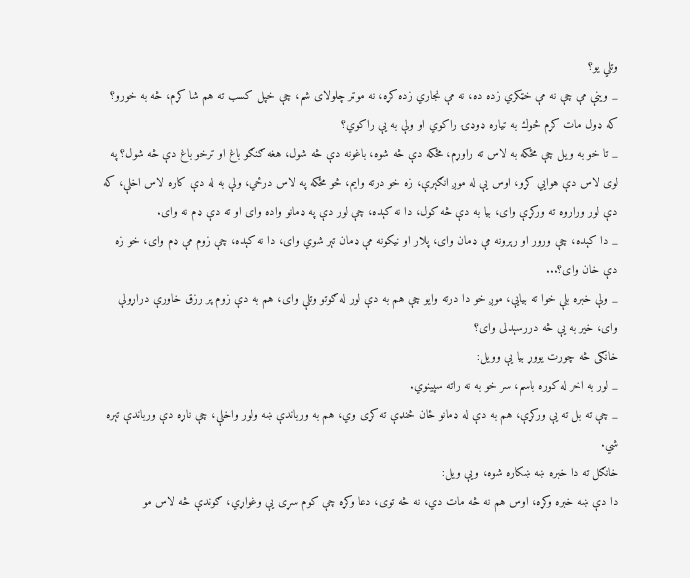وتلي يو؟
_ وينې مې چې نه مې خټكري زده ده، نه مې نجاري زده كړه، نه موټر چلولاى شم، چې خپل كسب ته هم شا كړم، څه به خورو؟ كه ډول مات كړم څوك به تياره ډوډۍ راكوي او ولې به يې راكوي؟
_ تا خو به ويل چې مځكه به لاس ته راوړم، مځكه دې څه شوه، باغونه دې څه شول، هغه ګنګو باغ او ترخو باغ دې څه شول؟ په لوى لاس دې هوايي كړو، اوس يې له موږ انګېرې، زه خو درته وايم، څو مځكه په لاس درځي، ولې به له دې كاره لاس اخلې، كه دې لور وراروه ته وركړې واى، بيا به دې څه كول، دا نه كېده، چې لور دې په ډمانو واده واى او ته دې ډم نه واى.
_ دا كېده، چې ورور او رېرونه مې ډمان واى، پلار او نيكونه مې ډمان تېر شوي واى، دا نه كېده، چې زوم مې ډم واى، خو زه دې خان واى؟...
_ ولې خبره بلې خوا ته بيايې، موږ خو دا درته وايو چې هم به دې لور له ګوتو وتلې واى، هم به دې زوم پر رزق خاورې دراړولې واى، خير به يې څه دررسېدلى واى؟
خانګى څه چورت يووړ بيا يې وويل:
_ لور به اخر له كوره باسم، سر خو به نه راته سپينوي.
_ چې ته بل ته يې وركړې، هم به دې له ډمانو ځان څنډې ته كړى وي، هم به ورباندې ښه ولور واخلې، چې ناړه دې ورباندې تېره شي.
خانګل ته دا خبره ښه ښكاره شوه، ويې ويل:
دا دې ښه خبره وكړه، اوس هم نه څه مات دي، نه څه توى، دعا وكړه چې كوم سړى يې وغواړي، ګوندې څه لاس مو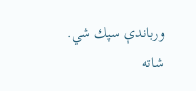ورباندې سپك شي.
شاته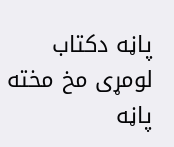پاڼه دکتاب لومړی مخ مخته پاڼه